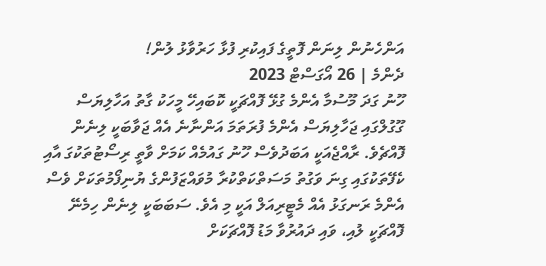އަންހެނުން ލިނަން ފޮތީގެ ފައިކުރި ފުޅާ ހަރުވާޅު ލުން!
ދެންމެ | 26 އޯގަސްޓް 2023
ހޫނު ގަދަ މޫސުމާ އެންމެ ގުޅޭ ފޮއްޗަކީ ކޮބައިހޭ މީހަކު ގާތު އަހާލިޔަސް ގޫގުލްގައި ޖަހާލިޔަސް އެންމެ ފުރަތަމަ އަންނާނެ އެއް ޖަވާބަކީ ލިނެން ފޮއްޗެވެ. ރާއްޖެއަކީ އަބަދުވެސް ހޫނު ގައުމެއް ކަމަށް ވާތީ ރިސޯޓުތަކުގަ އާއި ކެފޭތަކުގައި ގިނަ ވަގުތު މަސަތްކަތްކުރާ މުވައްޒަފުންގެ ޔުނިފޯމުތަކަށް ވެސް އެންމެ ރަނގަޅު އެއް މެޓީރިއަލް އަކީ މި އެވެ. ސަބަބަކީ ލިނެން ހިމެނޭ ފޮއްޗަކީ ލުއި، ވައި ދައުރުވާ މަޑު ފޮއްޗަކަށް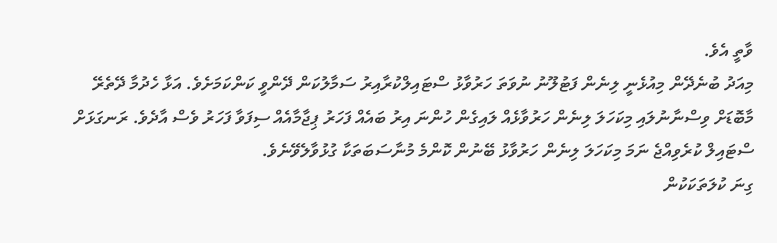ވާތީ އެވެ.
މިއަދު ބުނެދޭން މިއުޅެނީ ލިނެން ފަޓުލޫނު ނުވަތަ ހަރުވާޅު ސްޓައިލްކުރާއިރު ސަމާލުކަން ދޭންވީ ކަންކަމަށެވެ. އަޅާ ހެދުމާ ދޭތެރޭ މާބޮޑަށް ވިސްނާނުލައި މިކަހަލަ ލިނެން ހަރުވާޅެއް ލައިގެން ހުންނަ އިރު ބައެއް ފަހަރު ޕިޖާމާއެއް ސިފަވާ ފަހަރު ވެސް އާދެވެ. ރަނގަޅަށް ސްޓައިލް ކުރެވިއްޖެ ނަމަ މިކަހަލަ ލިނެން ހަރުވާޅު ބޭނުން ކޮންމެ މުނާސަބަތަކާ ގުޅުވާލެވޭނެވެ.
ގިނަ ކުލަތަކަކުން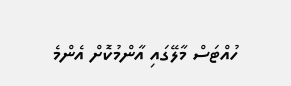ހުއްޓަސް މާލޭގައި އާންމުކޮށް އެންމެ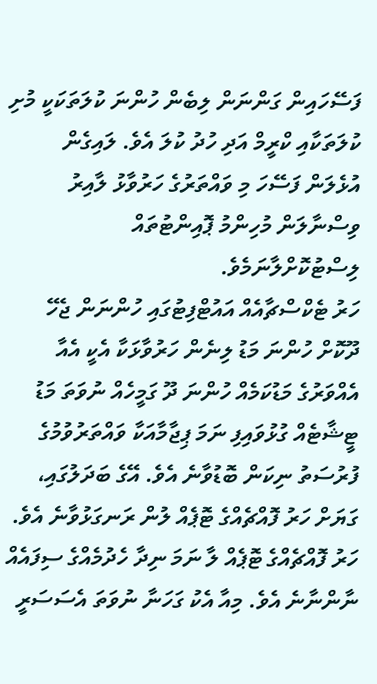ފަސޭހައިން ގަންނަން ލިބެން ހުންނަ ކުލަތަކަކީ މުށި ކުލަތަކާއި ކްރީމް އަދި ހުދު ކުލަ އެވެ. ލައިގެން އުޅެލަން ފަސޭހަ މި ވައްތަރުގެ ހަރުވާޅު ލާއިރު ވިސްނާލަން މުހިންމު ޕޮއިންޓުތައް ލިސްޓުކޮށްލާނަމެވެ.
ހަރު ޓެކްސްޗާއެއް އައުޓްފިޓުގައި ހުންނަން ޖެހޭ
ދޫކޮށް ހުންނަ މަޑު ލިނެން ހަރުވާޅަކާ އެކީ އެއާ އެއްވަރުގެ މަޑުކަމެއް ހުންނަ ދޫ ގަމީހެއް ނުވަތަ މަޑު ޓީޝާޓެއް ގުޅުވައިފި ނަމަ ޕިޖާމާއަކާ ވައްތަރުވުމުގެ ފުރުސަތު ނިކަން ބޮޑުވާނެ އެވެ. އޭގެ ބަދަލުގައި، ގަޔަށް ހަރު ފޮއްޗެއްގެ ޓޮޕެއް ލުން ރަނގަޅުވާނެ އެވެ. ހަރު ފޮއްޗެއްގެ ޓޮޕެއް ލާ ނަމަ ނިދާ ހެދުމެއްގެ ސިފައެއް ނާންނާނެ އެވެ. މިއާ އެކު ގަހަނާ ނުވަތަ އެސަސަރީ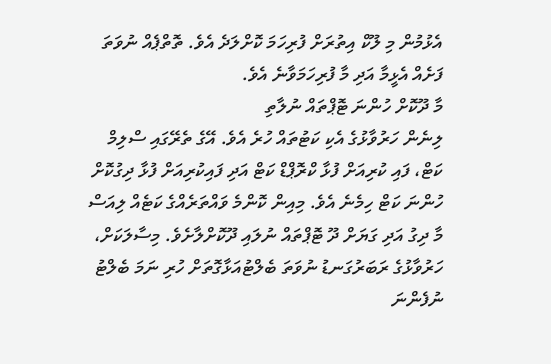އެޅުމުން މި ލޫކް އިތުރަށް ފުރިހަމަ ކޮށްލަދެ އެވެ. ތޮތްޕެއް ނުވަތަ ފަށެއް އެޅީމާ އަދި މާ ފުރިހަމަވާނެ އެވެ.
މާ ދޫކޮށް ހުންނަ ޓޮޕްތައް ނުލާތި
ލިނެން ހަރުވާޅުގެ އެކި ކަޓުތައް ހުރެ އެވެ. އޭގެ ތެރޭގައި ސްލިމް ކަޓް، ފައި ކުރިއަށް ފުޅާ ކްރޮޕްޑް ކަޓް އަދި ފައިކުރިއަށް ފުޅާ ދިގުކޮށް ހުންނަ ކަޓް ހިމެނެ އެވެ. މިއިން ކޮންމެ ވައްތަރެއްގެ ކަޓެއް ލިއަސް މާ ދިގު އަދި ގަޔަށް ދޫ ޓޮޕްތައް ނުލައި ދޫކޮށްލާށެވެ. މިސާލަކަށް، ހަރުވާޅުގެ ރަބަރުގަނޑު ނުވަތަ ބެލްޓުއަޅާގޮތަށް ހުރި ނަމަ ބެލްޓު ނުފެންނަ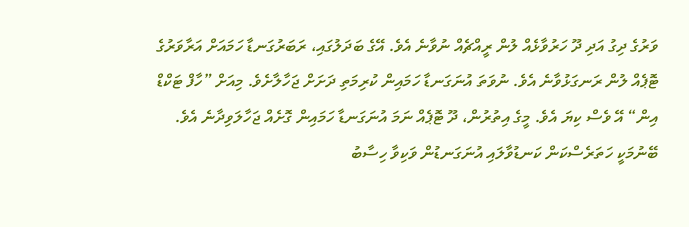ވަރުގެ ދިގު އަދި ދޫ ހަރުވާޅެއް ލުން ރީއްޗެއް ނުވާނެ އެވެ. އޭގެ ބަދަލުގައި، ރަބަރުގަނޑާ ހަމައަށް އަރާވަރުގެ ޓޮޕެއް ލުން ރަނގަޅުވާނެ އެވެ. ނުވަތަ އުނަގަނޑާ ހަމައިން ކުރިމަތި ދަށަށް ޖަހާލާށެވެ. މިއަށް ”ހާފް ޓަކްޑް އިން“ އޭ ވެސް ކިޔަ އެވެ. މީގެ އިތުރުން، ދޫ ޓޮޕެއް ނަމަ އުނަގަނޑާ ހަމައިން ގޮށެއް ޖަހާލަވިދާނެ އެވެ. ބޭނުމަކީ ހަތަރެސްކަން ކަނޑުވާލައި އުނަގަނޑުން ވަކިވާ ހިސާބު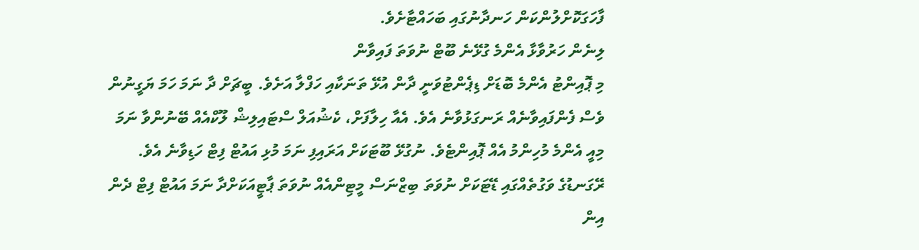ފާހަގަކޮށްލުންކަން ހަނދާނުގައި ބަހައްޓާށެވެ.
ލިނެން ހަރުވާޅާ އެންމެ ގުޅޭނެ ބޫޓް ނުވަތަ ފައިވާން
މި ޕޮއިންޓު އެންމެ ބޮޑަށް ޑިޕެންޓުވަނީ ދާން އުޅޭ ތަނަކާއި ހަފްލާ އަށެވެ. ބީޗަށް ދާ ނަމަ ހަމަ ޔަގީނުން ވެސް ފެންފައިވާނެއް ރަނގަޅުވާނެ އެވެ. އެއާ ހިލާފަށް، ކެޝުއަލް ސްޓައިލިޝް ލޫކްއެއް ބޭނުންވާ ނަމަ މިއީ އެންމެ މުހިންމު އެއް ޕޮއިންޓެވެ. ނުގުޅޭ ބޫޓަކަށް އަރައިފި ނަމަ މުޅި އައުޓް ފިޓް ހަޑިވާނެ އެވެ. ރޭގަނޑުގެ ވަގުތެއްގައި ޑޭޓަކަށް ނުވަތަ ބިޒްނަސް މީޓިންއެއް ނުވަތަ ޕާޓީއަކަށްދާ ނަމަ އައުޓް ފިޓް ދެން އިން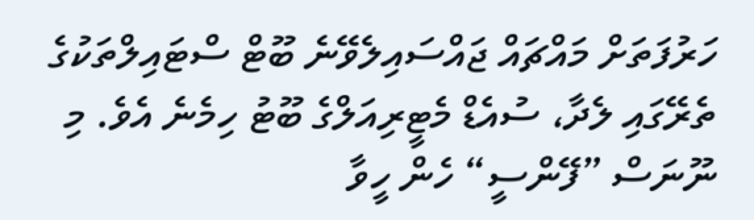ހަރުފަތަށް މައްޗައް ޖައްސައިލެވޭނެ ބޫޓް ސްޓައިލްތަކުގެ ތެރޭގައި ލެދާ، ސުއެޑް މެޓީރިއަލްގެ ބޫޓު ހިމެނެ އެވެ. މި ނޫނަސް ”ފޭންސީ“ ހެން ހީވާ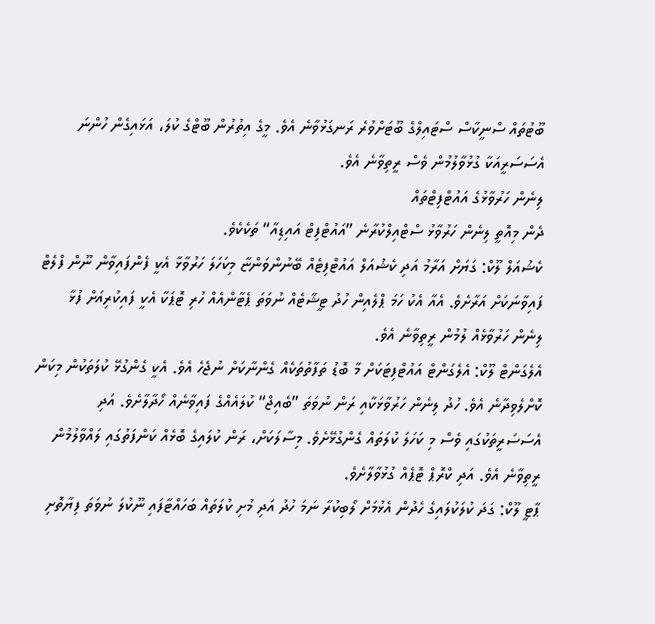ބޫޓުތައް ސްނީކާސް ސްޓައިލްގެ ބޫޓަށްވުރެ ރަނގަޅުވާނެ އެވެ. މީގެ އިތުރުން ބޫޓްގެ ކުލަ، އަޅައިގެން ހުންނަ އެސަސަރީއަކާ ގުޅުވާލުމުން ވެސް ރީތިވާނެ އެވެ.
ލިނެން ހަރުވާޅުގެ އައުޓްފިޓްތައް
ދެން މިއޮތީ ލިނެން ހަރުވާޅު ސްޓްއިލްކުރާނެ ”އައުޓްފިޓް އައިޑިއާ“ ތަކެކެވެ.
ކެޝުއަލް ލޫކް: ގަޔަށް އަރާމު އަދި ކެޝުއަލް އައުޓްފިޓެއް ބޭނުންވަންޏާ މިކަހަލަ ހަރުވާޅާ އެކީ ފެންފައިވާން ނޫން ފްލެޓް ފައިވާނަކަށް އަރާށެވެ. އެއާ އެކު ހަމަ ޕްލެއިން ހުދު ޓީޝާޓެއް ނުވަތަ ޕެޓާންއެއް ހުރި ޓޮޕަކާ އެކީ ފައިކުރިއަށް ފުޅާ ލިނެން ހަރުވާޅެއް ލުމުން ރީތިވާނެ އެވެ.
އެލެގަންޓް ލޫކް: އެލެގަންޓް އައުޓްފިޓަކަށް މާ ބޮޑު ތަފާތުތަކެއް ގެންނާކަށް ނުޖެހެ އެވެ. އެކީ ގެންގުޅޭ ކުލަތަކުން މިކަން ކޮށްލެވިދާނެ އެވެ. ހުދު ލިނެން ހަރުވާޅަކާއި ރަން ނުވަތަ ”ބެއިޖް“ ކުލައެއްގެ ފައިވާނެއް ހޯދާލާށެވެ. އަދި އެސަސަރީތަކުގައި ވެސް މި ކަހަލަ ކުލަތައް ގެންގުޅޭށެވެ. މިސާލަކަށް، ރަން ކުލައިގެ ބޮޅެއް ކަންފަތުގައި ލައްވާލުމުން ރީތިވާނެ އެވެ. އަދި ކްރޮޕް ޓޮޕެއް ގުޅުވާލާށެވެ.
ޕާޓީ ލޫކް: ގަދަ ކުލަކުލައިގެ ހެދުން އެޅުމަށް ލޯބިކުރާ ނަމަ ހުދު އަދި މުށި ކުލަތައް ބަހައްޓާފައި ނޫކުލަ ނުވަތަ ފިޔާތޮށި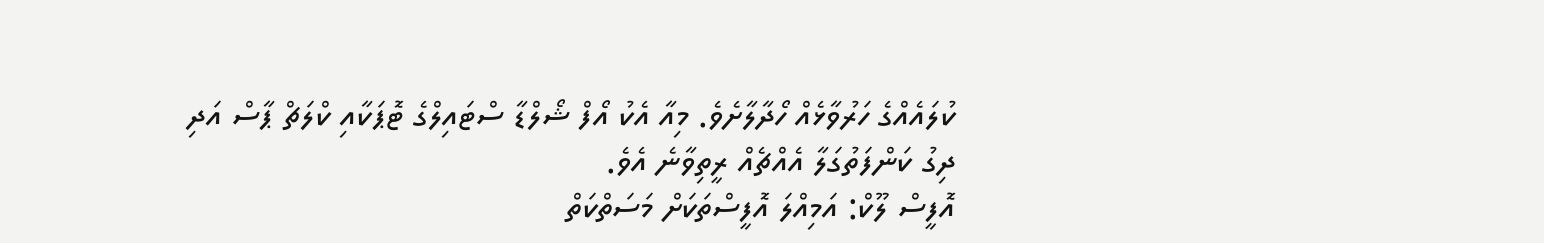ކުލައެއްގެ ހަރުވާޅެއް ހޯދާލާށެވެ. މިއާ އެކު އޯފް ޝޯލްޑާ ސްޓައިލްގެ ޓޮޕަކާއި ކްލަޗް ޕާސް އަދި ދިގު ކަންފަތުގަލާ އެއްޗެއް ރީތިވާނެ އެވެ.
އޮފީސް ލޫކް: އަމިއްލަ އޮފީސްތަކަށް މަސަތްކަތް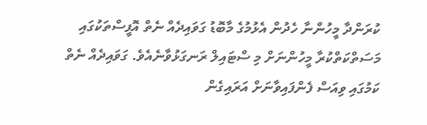ކުރަންދާ މީހުންނާ ހެދުން އެޅުމުގެ މާބޮޑު ގަވައިދެއް ނެތް އޮފީސްތަކުގައި މަސަތްކަތްކުރާ މީހުންނަށް މި ސްޓައިލް ރަނގަޅުވާނެއެވެ. ގަވައިދެއް ނެތް ކަމުގައި ވިއަސް ފެންފައިވާނަށް އަރައިގެން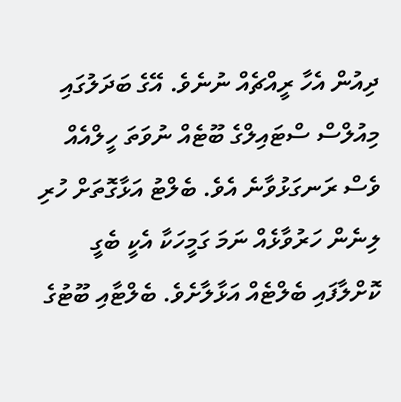ދިއުން އެހާ ރީއްޗެއް ނުނެވެ. އޭގެ ބަދަލުގައި މިއުލްސް ސްޓައިލްގެ ބޫޓެއް ނުވަތަ ހީލްއެއް ވެސް ރަނގަޅުވާނެ އެވެ. ބެލްޓު އަޅާގޮތަށް ހުރި ލިނެން ހަރުވާޅެއް ނަމަ ގަމީހަކާ އެކީ ބެގީ ކޮށްލާފައި ބެލްޓެއް އަޅާލާށެވެ. ބެލްޓާއި ބޫޓުގެ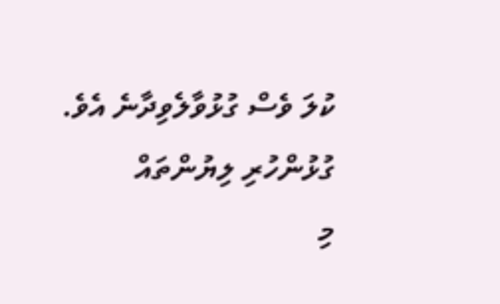ކުލަ ވެސް ގުޅުވާލެވިދާނެ އެވެ.
ގުޅުންހުރި ލިޔުންތައް
މި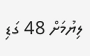ލިޔުމަށް 48 ގަޑި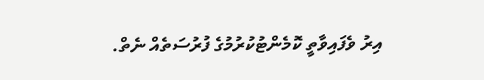އިރު ވެފައިވާތީ ކޮމެންޓުކުރުމުގެ ފުރުސަތެއް ނެތް.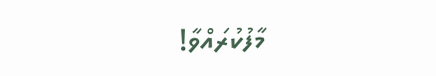މާފުކުރައްވާ!